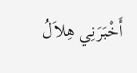أَخْبَرَنِي هِلاَلُ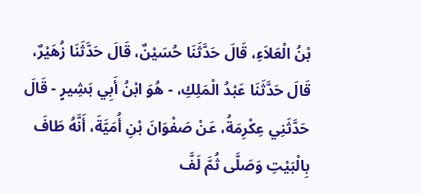بْنُ الْعَلاَءِ، قَالَ حَدَّثَنَا حُسَيْنٌ، قَالَ حَدَّثَنَا زُهَيْرٌ، قَالَ حَدَّثَنَا عَبْدُ الْمَلِكِ، - هُوَ ابْنُ أَبِي بَشِيرٍ - قَالَ حَدَّثَنِي عِكْرِمَةُ، عَنْ صَفْوَانَ بْنِ أُمَيَّةَ، أَنَّهُ طَافَ بِالْبَيْتِ وَصَلَّى ثُمَّ لَفَّ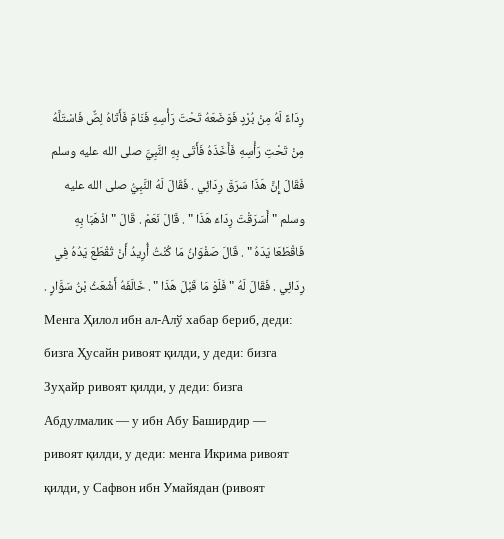رِدَاءً لَهُ مِنْ بُرْدٍ فَوَضَعَهُ تَحْتَ رَأْسِهِ فَنَامَ فَأَتَاهُ لِصٌّ فَاسْتَلَّهُ مِنْ تَحْتِ رَأْسِهِ فَأَخَذَهُ فَأَتَى بِهِ النَّبِيَّ صلى الله عليه وسلم فَقَالَ إِنَّ هَذَا سَرَقَ رِدَائِي . فَقَالَ لَهُ النَّبِيُّ صلى الله عليه وسلم " أَسَرَقْتَ رِدَاءَ هَذَا " . قَالَ نَعَمْ . قَالَ " اذْهَبَا بِهِ فَاقْطَعَا يَدَهُ " . قَالَ صَفْوَانُ مَا كُنْتُ أُرِيدُ أَنْ تُقْطَعَ يَدُهُ فِي رِدَائِي . فَقَالَ لَهُ " فَلَوْ مَا قَبْلَ هَذَا " . خَالَفَهُ أَشْعَثُ بْنُ سَوَّارٍ .
Менга Ҳилол ибн ал-Алў хабар бериб, деди: бизга Ҳусайн ривоят қилди, у деди: бизга Зуҳайр ривоят қилди, у деди: бизга Абдулмалик — у ибн Абу Баширдир — ривоят қилди, у деди: менга Икрима ривоят қилди, у Сафвон ибн Умайядан (ривоят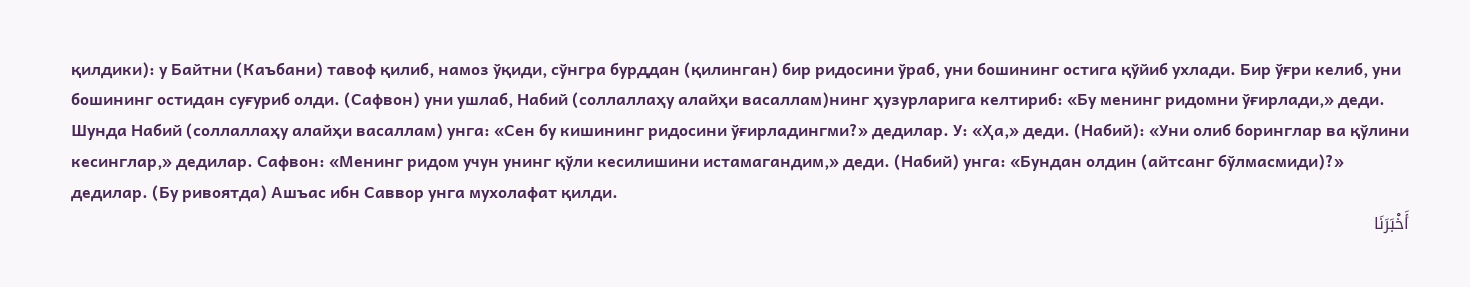қилдики): у Байтни (Каъбани) тавоф қилиб, намоз ўқиди, сўнгра бурддан (қилинган) бир ридосини ўраб, уни бошининг остига қўйиб ухлади. Бир ўғри келиб, уни бошининг остидан суғуриб олди. (Сафвон) уни ушлаб, Набий (соллаллаҳу алайҳи васаллам)нинг ҳузурларига келтириб: «Бу менинг ридомни ўғирлади,» деди. Шунда Набий (соллаллаҳу алайҳи васаллам) унга: «Сен бу кишининг ридосини ўғирладингми?» дедилар. У: «Ҳа,» деди. (Набий): «Уни олиб боринглар ва қўлини кесинглар,» дедилар. Сафвон: «Менинг ридом учун унинг қўли кесилишини истамагандим,» деди. (Набий) унга: «Бундан олдин (айтсанг бўлмасмиди)?» дедилар. (Бу ривоятда) Ашъас ибн Саввор унга мухолафат қилди.
أَخْبَرَنَا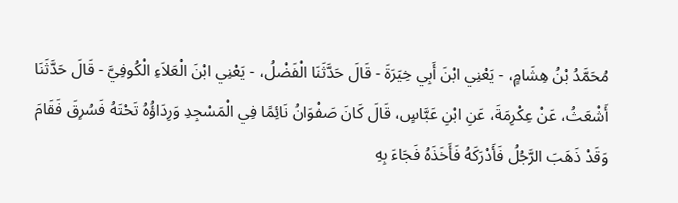مُحَمَّدُ بْنُ هِشَامٍ، - يَعْنِي ابْنَ أَبِي خِيَرَةَ - قَالَ حَدَّثَنَا الْفَضْلُ، - يَعْنِي ابْنَ الْعَلاَءِ الْكُوفِيَّ - قَالَ حَدَّثَنَا أَشْعَثُ، عَنْ عِكْرِمَةَ، عَنِ ابْنِ عَبَّاسٍ، قَالَ كَانَ صَفْوَانُ نَائِمًا فِي الْمَسْجِدِ وَرِدَاؤُهُ تَحْتَهُ فَسُرِقَ فَقَامَ وَقَدْ ذَهَبَ الرَّجُلُ فَأَدْرَكَهُ فَأَخَذَهُ فَجَاءَ بِهِ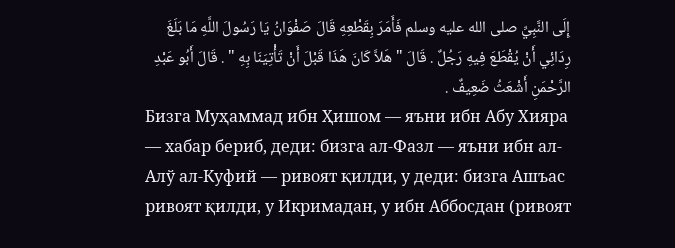إِلَى النَّبِيِّ صلى الله عليه وسلم فَأَمَرَ بِقَطْعِهِ قَالَ صَفْوَانُ يَا رَسُولَ اللَّهِ مَا بَلَغَ رِدَائِي أَنْ يُقْطَعَ فِيهِ رَجُلٌ . قَالَ " هَلاَّ كَانَ هَذَا قَبْلَ أَنْ تَأْتِيَنَا بِهِ " . قَالَ أَبُو عَبْدِ الرَّحْمَنِ أَشْعَثُ ضَعِيفٌ .
Бизга Муҳаммад ибн Ҳишом — яъни ибн Абу Хияра — хабар бериб, деди: бизга ал-Фазл — яъни ибн ал-Алў ал-Куфий — ривоят қилди, у деди: бизга Ашъас ривоят қилди, у Икримадан, у ибн Аббосдан (ривоят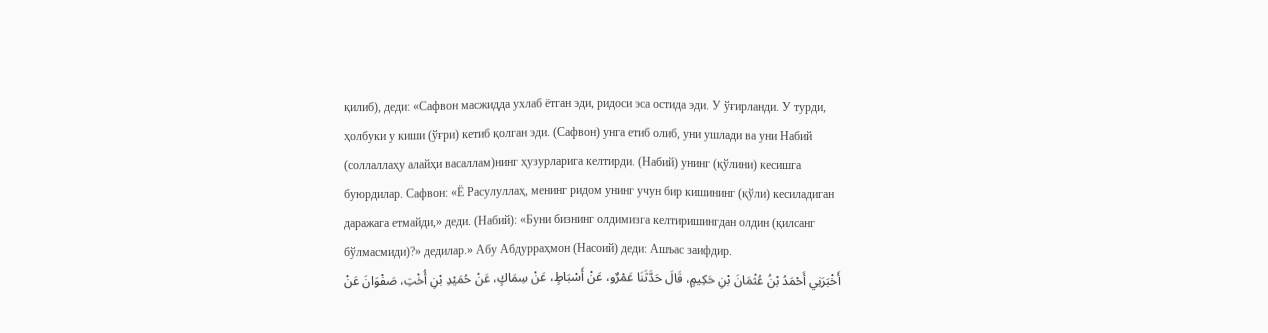қилиб), деди: «Сафвон масжидда ухлаб ётган эди, ридоси эса остида эди. У ўғирланди. У турди, ҳолбуки у киши (ўғри) кетиб қолган эди. (Сафвон) унга етиб олиб, уни ушлади ва уни Набий (соллаллаҳу алайҳи васаллам)нинг ҳузурларига келтирди. (Набий) унинг (қўлини) кесишга буюрдилар. Сафвон: «Ё Расулуллаҳ, менинг ридом унинг учун бир кишининг (қўли) кесиладиган даражага етмайди,» деди. (Набий): «Буни бизнинг олдимизга келтиришингдан олдин (қилсанг бўлмасмиди)?» дедилар.» Абу Абдурраҳмон (Насоий) деди: Ашъас заифдир.
أَخْبَرَنِي أَحْمَدُ بْنُ عُثْمَانَ بْنِ حَكِيمٍ، قَالَ حَدَّثَنَا عَمْرٌو، عَنْ أَسْبَاطٍ، عَنْ سِمَاكٍ، عَنْ حُمَيْدِ بْنِ أُخْتِ، صَفْوَانَ عَنْ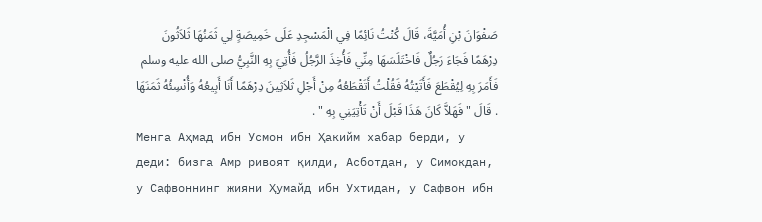صَفْوَانَ بْنِ أُمَيَّةَ، قَالَ كُنْتُ نَائِمًا فِي الْمَسْجِدِ عَلَى خَمِيصَةٍ لِي ثَمَنُهَا ثَلاَثُونَ دِرْهَمًا فَجَاءَ رَجُلٌ فَاخْتَلَسَهَا مِنِّي فَأُخِذَ الرَّجُلُ فَأُتِيَ بِهِ النَّبِيُّ صلى الله عليه وسلم فَأَمَرَ بِهِ لِيُقْطَعَ فَأَتَيْتُهُ فَقُلْتُ أَتَقْطَعُهُ مِنْ أَجْلِ ثَلاَثِينَ دِرْهَمًا أَنَا أَبِيعُهُ وَأُنْسِئُهُ ثَمَنَهَا . قَالَ " فَهَلاَّ كَانَ هَذَا قَبْلَ أَنْ تَأْتِيَنِي بِهِ " .
Менга Аҳмад ибн Усмон ибн Ҳакийм хабар берди, у деди: бизга Амр ривоят қилди, Асботдан, у Симокдан, у Сафвоннинг жияни Ҳумайд ибн Ухтидан, у Сафвон ибн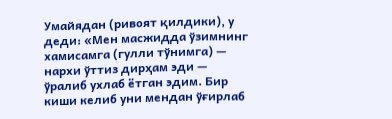Умайядан (ривоят қилдики), у деди: «Мен масжидда ўзимнинг хамисамга (гулли тўнимга) — нархи ўттиз дирҳам эди — ўралиб ухлаб ётган эдим. Бир киши келиб уни мендан ўғирлаб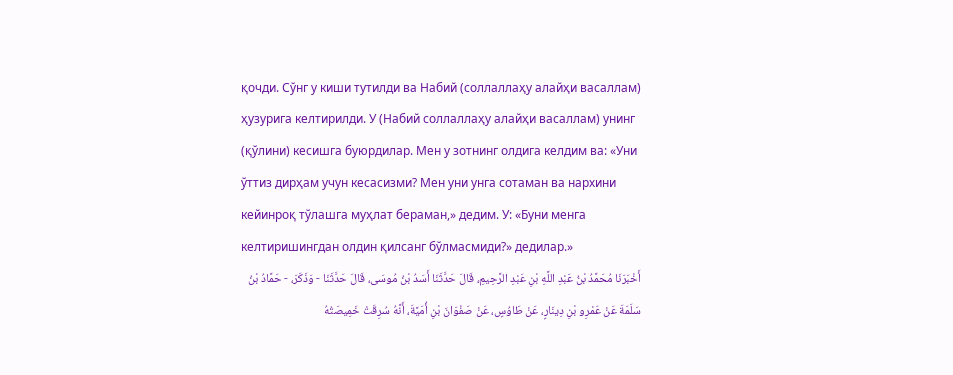қочди. Сўнг у киши тутилди ва Набий (соллаллаҳу алайҳи васаллам) ҳузурига келтирилди. У (Набий соллаллаҳу алайҳи васаллам) унинг (қўлини) кесишга буюрдилар. Мен у зотнинг олдига келдим ва: «Уни ўттиз дирҳам учун кесасизми? Мен уни унга сотаман ва нархини кейинроқ тўлашга муҳлат бераман,» дедим. У: «Буни менга келтиришингдан олдин қилсанг бўлмасмиди?» дедилар.»
أَخْبَرَنَا مُحَمَّدُ بْنُ عَبْدِ اللَّهِ بْنِ عَبْدِ الرَّحِيمِ، قَالَ حَدَّثَنَا أَسَدُ بْنُ مُوسَى، قَالَ حَدَّثَنَا - وَذَكَرَ، - حَمَّادُ بْنُ سَلَمَةَ عَنْ عَمْرِو بْنِ دِينَارٍ، عَنْ طَاوُسٍ، عَنْ صَفْوَانَ بْنِ أُمَيَّةَ، أَنَّهُ سُرِقَتْ خَمِيصَتُهُ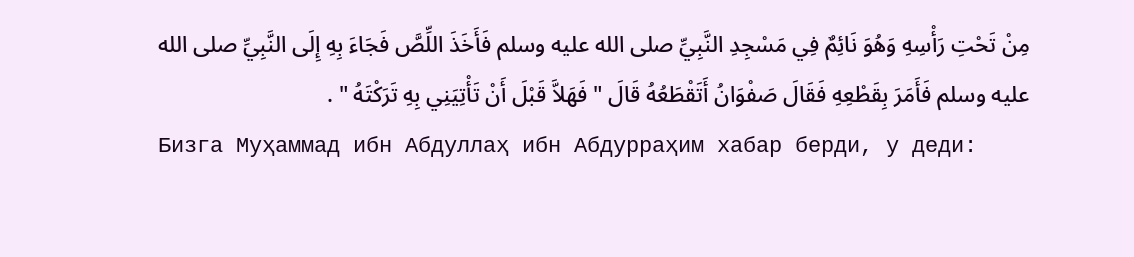مِنْ تَحْتِ رَأْسِهِ وَهُوَ نَائِمٌ فِي مَسْجِدِ النَّبِيِّ صلى الله عليه وسلم فَأَخَذَ اللِّصَّ فَجَاءَ بِهِ إِلَى النَّبِيِّ صلى الله عليه وسلم فَأَمَرَ بِقَطْعِهِ فَقَالَ صَفْوَانُ أَتَقْطَعُهُ قَالَ " فَهَلاَّ قَبْلَ أَنْ تَأْتِيَنِي بِهِ تَرَكْتَهُ " .
Бизга Муҳаммад ибн Абдуллаҳ ибн Абдурраҳим хабар берди, у деди: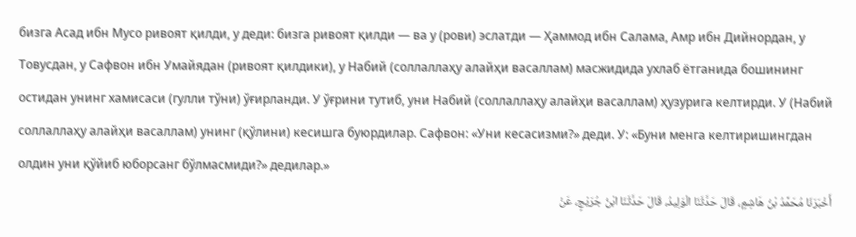бизга Асад ибн Мусо ривоят қилди, у деди: бизга ривоят қилди — ва у (рови) эслатди — Ҳаммод ибн Салама, Амр ибн Дийнордан, у Товусдан, у Сафвон ибн Умайядан (ривоят қилдики), у Набий (соллаллаҳу алайҳи васаллам) масжидида ухлаб ётганида бошининг остидан унинг хамисаси (гулли тўни) ўғирланди. У ўғрини тутиб, уни Набий (соллаллаҳу алайҳи васаллам) ҳузурига келтирди. У (Набий соллаллаҳу алайҳи васаллам) унинг (қўлини) кесишга буюрдилар. Сафвон: «Уни кесасизми?» деди. У: «Буни менга келтиришингдан олдин уни қўйиб юборсанг бўлмасмиди?» дедилар.»
أَخْبَرَنَا مُحَمَّدُ بْنُ هَاشِمٍ، قَالَ حَدَّثَنَا الْوَلِيدُ، قَالَ حَدَّثَنَا ابْنُ جُرَيْجٍ، عَنْ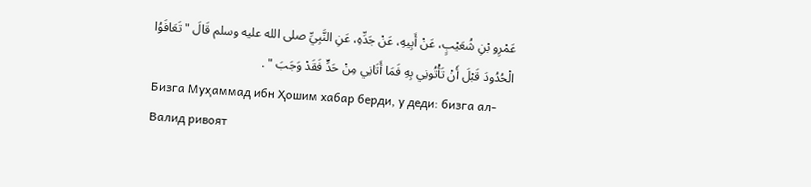عَمْرِو بْنِ شُعَيْبٍ، عَنْ أَبِيهِ، عَنْ جَدِّهِ، عَنِ النَّبِيِّ صلى الله عليه وسلم قَالَ " تَعَافَوُا الْحُدُودَ قَبْلَ أَنْ تَأْتُونِي بِهِ فَمَا أَتَانِي مِنْ حَدٍّ فَقَدْ وَجَبَ " .
Бизга Муҳаммад ибн Ҳошим хабар берди, у деди: бизга ал-Валид ривоят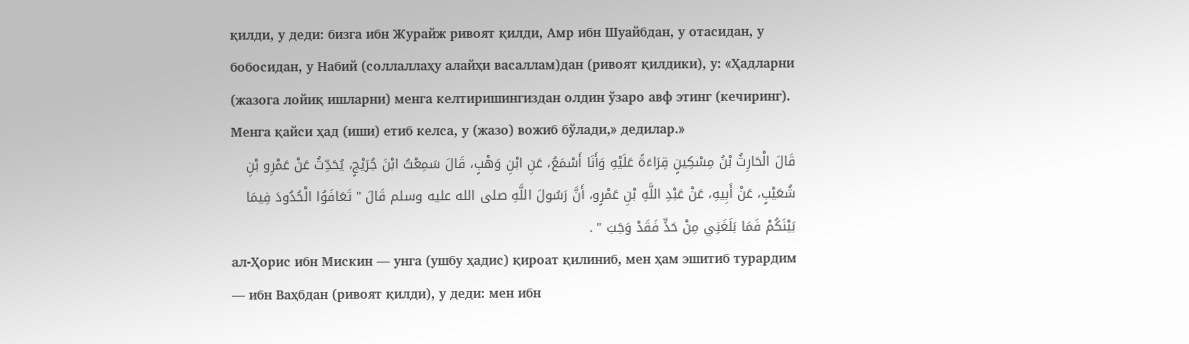қилди, у деди: бизга ибн Журайж ривоят қилди, Амр ибн Шуайбдан, у отасидан, у бобосидан, у Набий (соллаллаҳу алайҳи васаллам)дан (ривоят қилдики), у: «Ҳадларни (жазога лойиқ ишларни) менга келтиришингиздан олдин ўзаро авф этинг (кечиринг). Менга қайси ҳад (иши) етиб келса, у (жазо) вожиб бўлади,» дедилар.»
قَالَ الْحَارِثُ بْنُ مِسْكِينٍ قِرَاءَةً عَلَيْهِ وَأَنَا أَسْمَعُ، عَنِ ابْنِ وَهْبٍ، قَالَ سَمِعْتُ ابْنَ جُرَيْجٍ، يُحَدِّثُ عَنْ عَمْرِو بْنِ شُعَيْبٍ، عَنْ أَبِيهِ، عَنْ عَبْدِ اللَّهِ بْنِ عَمْرٍو، أَنَّ رَسُولَ اللَّهِ صلى الله عليه وسلم قَالَ " تَعَافَوُا الْحُدُودَ فِيمَا بَيْنَكُمْ فَمَا بَلَغَنِي مِنْ حَدٍّ فَقَدْ وَجَبَ " .
ал-Ҳорис ибн Мискин — унга (ушбу ҳадис) қироат қилиниб, мен ҳам эшитиб турардим — ибн Ваҳбдан (ривоят қилди), у деди: мен ибн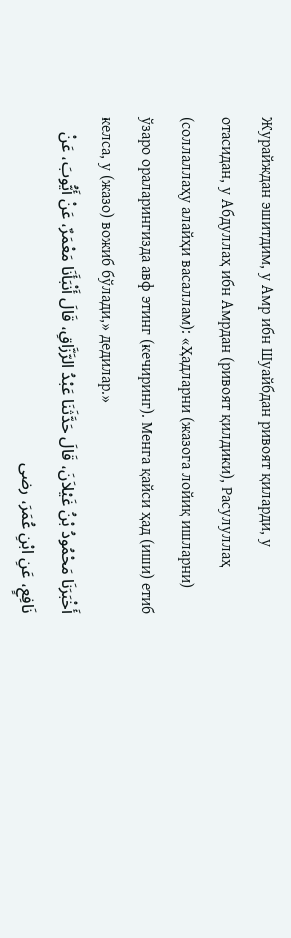Журайждан эшитдим, у Амр ибн Шуайбдан ривоят қиларди, у отасидан, у Абдуллаҳ ибн Амрдан (ривоят қилдики), Расулуллаҳ (соллаллаҳу алайҳи васаллам): «Ҳадларни (жазога лойиқ ишларни) ўзаро ораларингизда авф этинг (кечиринг). Менга қайси ҳад (иши) етиб келса, у (жазо) вожиб бўлади,» дедилар.»
أَخْبَرَنَا مَحْمُودُ بْنُ غَيْلاَنَ، قَالَ حَدَّثَنَا عَبْدُ الرَّزَّاقِ، قَالَ أَنْبَأَنَا مَعْمَرٌ، عَنْ أَيُّوبَ، عَنْ نَافِعٍ، عَنِ ابْنِ عُمَرَ، رضى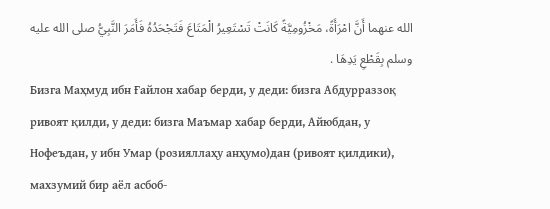الله عنهما أَنَّ امْرَأَةً، مَخْزُومِيَّةً كَانَتْ تَسْتَعِيرُ الْمَتَاعَ فَتَجْحَدُهُ فَأَمَرَ النَّبِيُّ صلى الله عليه وسلم بِقَطْعِ يَدِهَا .
Бизга Маҳмуд ибн Ғайлон хабар берди, у деди: бизга Абдурраззоқ ривоят қилди, у деди: бизга Маъмар хабар берди, Айюбдан, у Нофеъдан, у ибн Умар (розияллаҳу анҳумо)дан (ривоят қилдики), махзумий бир аёл асбоб-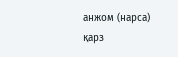анжом (нарса) қарз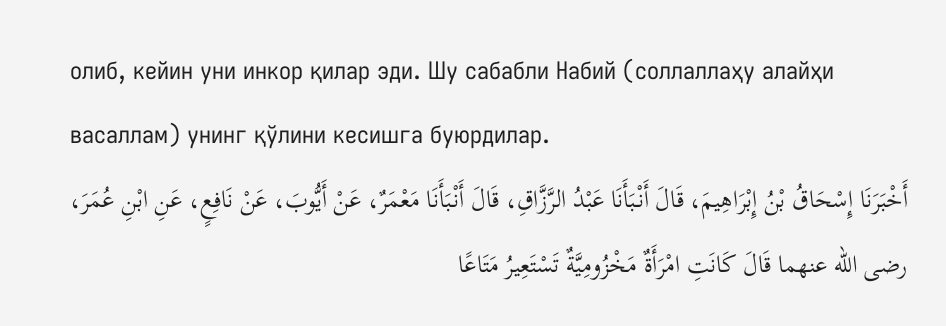олиб, кейин уни инкор қилар эди. Шу сабабли Набий (соллаллаҳу алайҳи васаллам) унинг қўлини кесишга буюрдилар.
أَخْبَرَنَا إِسْحَاقُ بْنُ إِبْرَاهِيمَ، قَالَ أَنْبَأَنَا عَبْدُ الرَّزَّاقِ، قَالَ أَنْبَأَنَا مَعْمَرٌ، عَنْ أَيُّوبَ، عَنْ نَافِعٍ، عَنِ ابْنِ عُمَرَ، رضى الله عنهما قَالَ كَانَتِ امْرَأَةٌ مَخْزُومِيَّةٌ تَسْتَعِيرُ مَتَاعًا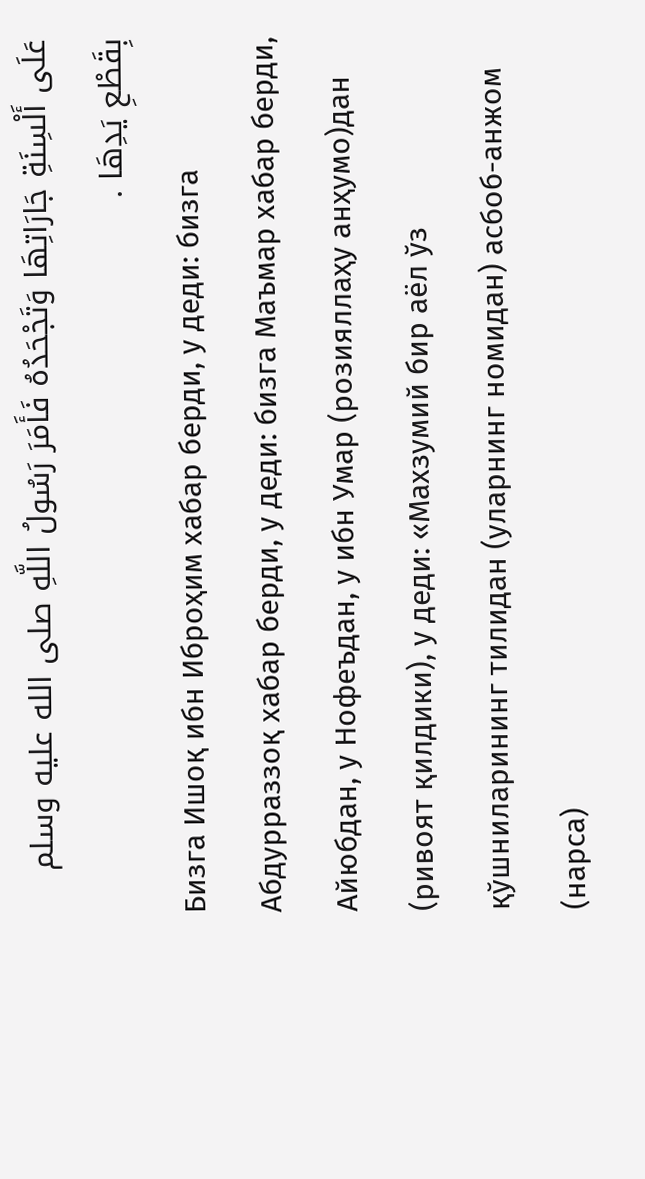عَلَى أَلْسِنَةِ جَارَاتِهَا وَتَجْحَدُهُ فَأَمَرَ رَسُولُ اللَّهِ صلى الله عليه وسلم بِقَطْعِ يَدِهَا .
Бизга Ишоқ ибн Иброҳим хабар берди, у деди: бизга Абдурраззоқ хабар берди, у деди: бизга Маъмар хабар берди, Айюбдан, у Нофеъдан, у ибн Умар (розияллаҳу анҳумо)дан (ривоят қилдики), у деди: «Махзумий бир аёл ўз қўшниларининг тилидан (уларнинг номидан) асбоб-анжом (нарса)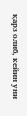қарз олиб, кейин уни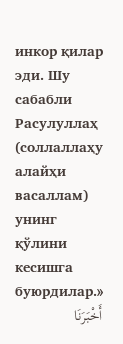инкор қилар эди. Шу сабабли Расулуллаҳ (соллаллаҳу алайҳи васаллам) унинг қўлини кесишга буюрдилар.»
أَخْبَرَنَا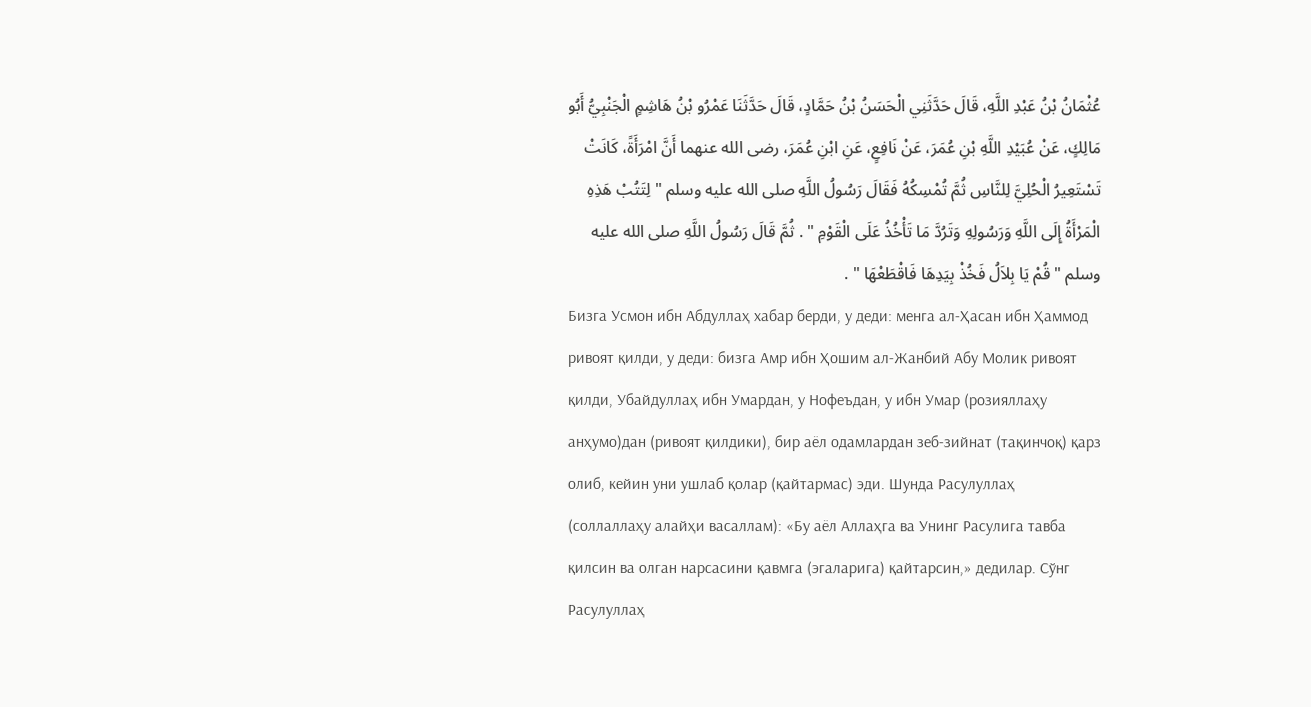عُثْمَانُ بْنُ عَبْدِ اللَّهِ، قَالَ حَدَّثَنِي الْحَسَنُ بْنُ حَمَّادٍ، قَالَ حَدَّثَنَا عَمْرُو بْنُ هَاشِمٍ الْجَنْبِيُّ أَبُو مَالِكٍ، عَنْ عُبَيْدِ اللَّهِ بْنِ عُمَرَ، عَنْ نَافِعٍ، عَنِ ابْنِ عُمَرَ، رضى الله عنهما أَنَّ امْرَأَةً، كَانَتْ تَسْتَعِيرُ الْحُلِيَّ لِلنَّاسِ ثُمَّ تُمْسِكُهُ فَقَالَ رَسُولُ اللَّهِ صلى الله عليه وسلم " لِتَتُبْ هَذِهِ الْمَرْأَةُ إِلَى اللَّهِ وَرَسُولِهِ وَتَرُدَّ مَا تَأْخُذُ عَلَى الْقَوْمِ " . ثُمَّ قَالَ رَسُولُ اللَّهِ صلى الله عليه وسلم " قُمْ يَا بِلاَلُ فَخُذْ بِيَدِهَا فَاقْطَعْهَا " .
Бизга Усмон ибн Абдуллаҳ хабар берди, у деди: менга ал-Ҳасан ибн Ҳаммод ривоят қилди, у деди: бизга Амр ибн Ҳошим ал-Жанбий Абу Молик ривоят қилди, Убайдуллаҳ ибн Умардан, у Нофеъдан, у ибн Умар (розияллаҳу анҳумо)дан (ривоят қилдики), бир аёл одамлардан зеб-зийнат (тақинчоқ) қарз олиб, кейин уни ушлаб қолар (қайтармас) эди. Шунда Расулуллаҳ (соллаллаҳу алайҳи васаллам): «Бу аёл Аллаҳга ва Унинг Расулига тавба қилсин ва олган нарсасини қавмга (эгаларига) қайтарсин,» дедилар. Сўнг Расулуллаҳ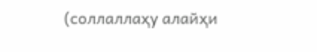(соллаллаҳу алайҳи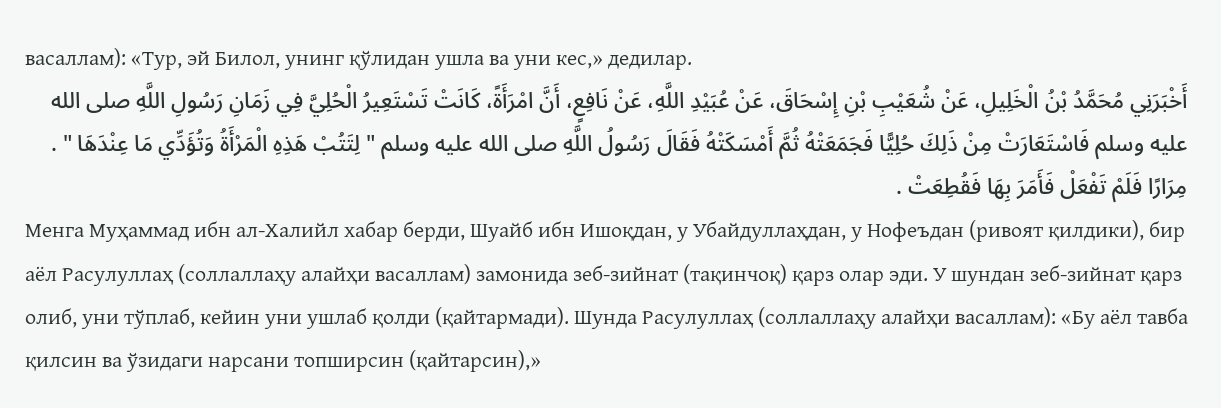васаллам): «Тур, эй Билол, унинг қўлидан ушла ва уни кес,» дедилар.
أَخْبَرَنِي مُحَمَّدُ بْنُ الْخَلِيلِ، عَنْ شُعَيْبِ بْنِ إِسْحَاقَ، عَنْ عُبَيْدِ اللَّهِ، عَنْ نَافِعٍ، أَنَّ امْرَأَةً، كَانَتْ تَسْتَعِيرُ الْحُلِيَّ فِي زَمَانِ رَسُولِ اللَّهِ صلى الله عليه وسلم فَاسْتَعَارَتْ مِنْ ذَلِكَ حُلِيًّا فَجَمَعَتْهُ ثُمَّ أَمْسَكَتْهُ فَقَالَ رَسُولُ اللَّهِ صلى الله عليه وسلم " لِتَتُبْ هَذِهِ الْمَرْأَةُ وَتُؤَدِّي مَا عِنْدَهَا " . مِرَارًا فَلَمْ تَفْعَلْ فَأَمَرَ بِهَا فَقُطِعَتْ .
Менга Муҳаммад ибн ал-Халийл хабар берди, Шуайб ибн Ишоқдан, у Убайдуллаҳдан, у Нофеъдан (ривоят қилдики), бир аёл Расулуллаҳ (соллаллаҳу алайҳи васаллам) замонида зеб-зийнат (тақинчоқ) қарз олар эди. У шундан зеб-зийнат қарз олиб, уни тўплаб, кейин уни ушлаб қолди (қайтармади). Шунда Расулуллаҳ (соллаллаҳу алайҳи васаллам): «Бу аёл тавба қилсин ва ўзидаги нарсани топширсин (қайтарсин),»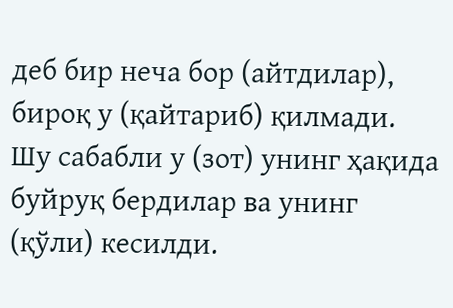деб бир неча бор (айтдилар), бироқ у (қайтариб) қилмади. Шу сабабли у (зот) унинг ҳақида буйруқ бердилар ва унинг (қўли) кесилди.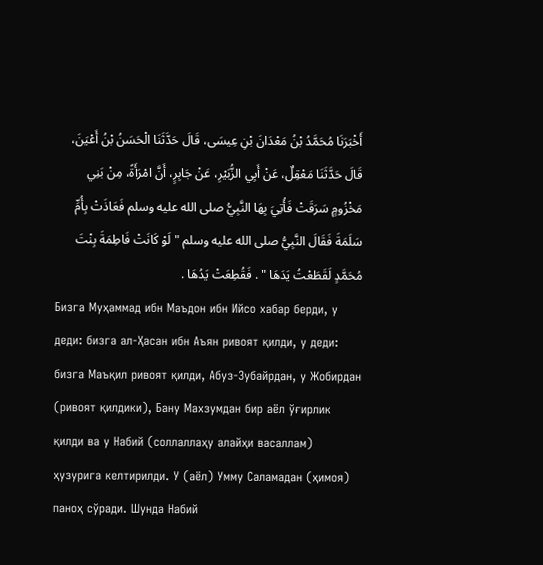أَخْبَرَنَا مُحَمَّدُ بْنُ مَعْدَانَ بْنِ عِيسَى، قَالَ حَدَّثَنَا الْحَسَنُ بْنُ أَعْيَنَ، قَالَ حَدَّثَنَا مَعْقِلٌ، عَنْ أَبِي الزُّبَيْرِ، عَنْ جَابِرٍ، أَنَّ امْرَأَةً، مِنْ بَنِي مَخْزُومٍ سَرَقَتْ فَأُتِيَ بِهَا النَّبِيُّ صلى الله عليه وسلم فَعَاذَتْ بِأُمِّ سَلَمَةَ فَقَالَ النَّبِيُّ صلى الله عليه وسلم " لَوْ كَانَتْ فَاطِمَةَ بِنْتَ مُحَمَّدٍ لَقَطَعْتُ يَدَهَا " . فَقُطِعَتْ يَدُهَا .
Бизга Муҳаммад ибн Маъдон ибн Ийсо хабар берди, у деди: бизга ал-Ҳасан ибн Аъян ривоят қилди, у деди: бизга Маъқил ривоят қилди, Абуз-Зубайрдан, у Жобирдан (ривоят қилдики), Бану Махзумдан бир аёл ўғирлик қилди ва у Набий (соллаллаҳу алайҳи васаллам) ҳузурига келтирилди. У (аёл) Умму Саламадан (ҳимоя) паноҳ сўради. Шунда Набий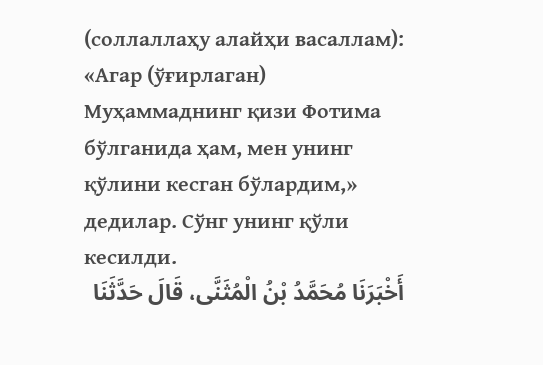(соллаллаҳу алайҳи васаллам): «Агар (ўғирлаган) Муҳаммаднинг қизи Фотима бўлганида ҳам, мен унинг қўлини кесган бўлардим,» дедилар. Сўнг унинг қўли кесилди.
أَخْبَرَنَا مُحَمَّدُ بْنُ الْمُثَنَّى، قَالَ حَدَّثَنَا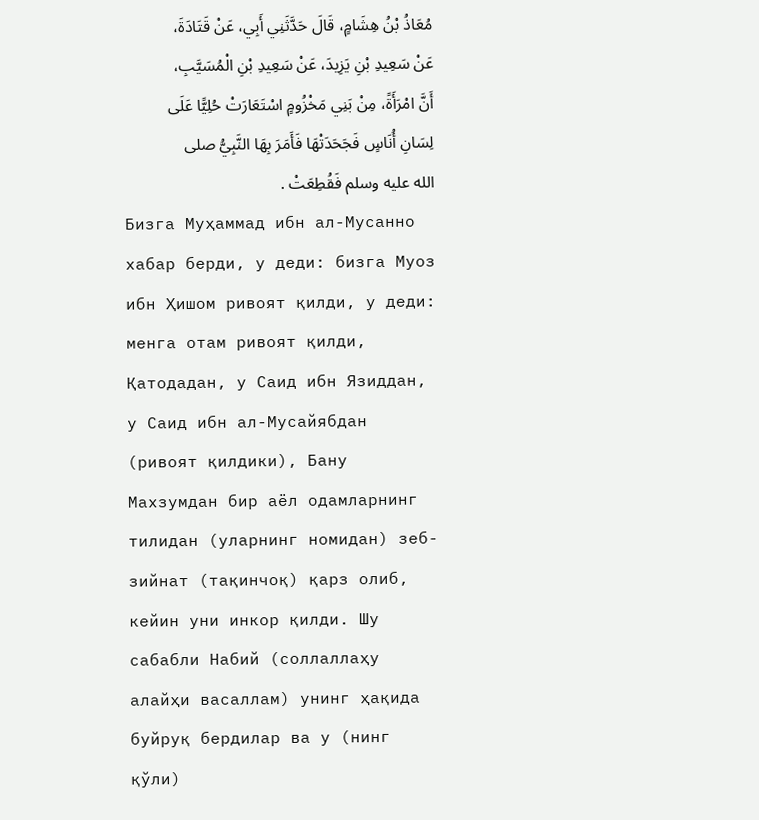مُعَاذُ بْنُ هِشَامٍ، قَالَ حَدَّثَنِي أَبِي، عَنْ قَتَادَةَ، عَنْ سَعِيدِ بْنِ يَزِيدَ، عَنْ سَعِيدِ بْنِ الْمُسَيَّبِ، أَنَّ امْرَأَةً، مِنْ بَنِي مَخْزُومٍ اسْتَعَارَتْ حُلِيًّا عَلَى لِسَانِ أُنَاسٍ فَجَحَدَتْهَا فَأَمَرَ بِهَا النَّبِيُّ صلى الله عليه وسلم فَقُطِعَتْ .
Бизга Муҳаммад ибн ал-Мусанно хабар берди, у деди: бизга Муоз ибн Ҳишом ривоят қилди, у деди: менга отам ривоят қилди, Қатодадан, у Саид ибн Язиддан, у Саид ибн ал-Мусайябдан (ривоят қилдики), Бану Махзумдан бир аёл одамларнинг тилидан (уларнинг номидан) зеб-зийнат (тақинчоқ) қарз олиб, кейин уни инкор қилди. Шу сабабли Набий (соллаллаҳу алайҳи васаллам) унинг ҳақида буйруқ бердилар ва у (нинг қўли)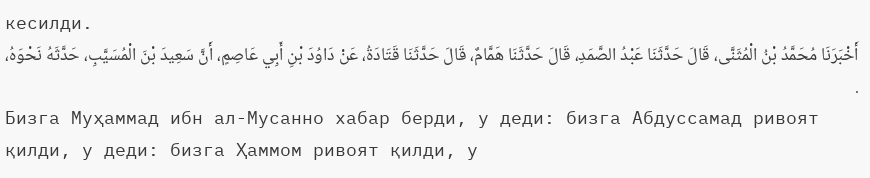кесилди.
أَخْبَرَنَا مُحَمَّدُ بْنُ الْمُثَنَّى، قَالَ حَدَّثَنَا عَبْدُ الصَّمَدِ، قَالَ حَدَّثَنَا هَمَّامٌ، قَالَ حَدَّثَنَا قَتَادَةُ، عَنْ دَاوُدَ بْنِ أَبِي عَاصِمٍ، أَنَّ سَعِيدَ بْنَ الْمُسَيَّبِ، حَدَّثَهُ نَحْوَهُ، .
Бизга Муҳаммад ибн ал-Мусанно хабар берди, у деди: бизга Абдуссамад ривоят қилди, у деди: бизга Ҳаммом ривоят қилди, у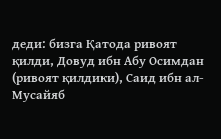деди: бизга Қатода ривоят қилди, Довуд ибн Абу Осимдан (ривоят қилдики), Саид ибн ал-Мусайяб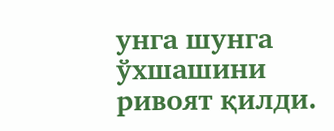унга шунга ўхшашини ривоят қилди.